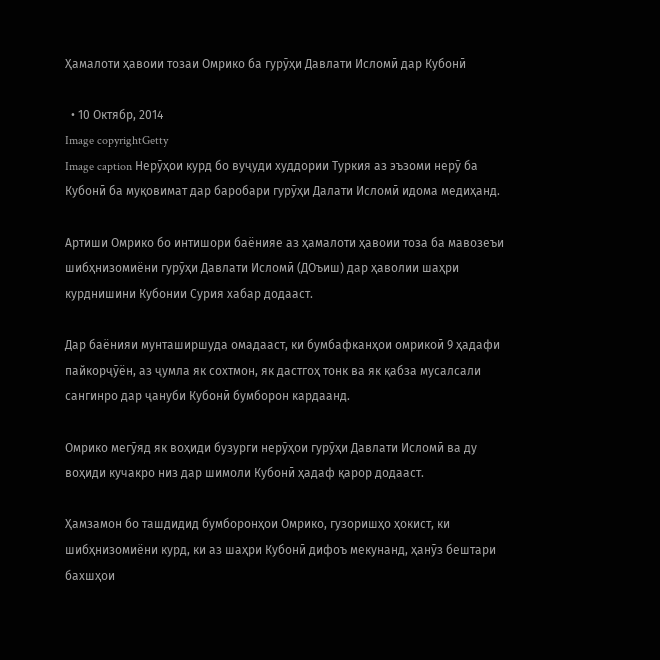Ҳамалоти ҳавоии тозаи Омрико ба гурӯҳи Давлати Исломӣ дар Кубонӣ

  • 10 Октябр, 2014
Image copyrightGetty
Image caption Нерӯҳои курд бо вуҷуди худдории Туркия аз эъзоми нерӯ ба Кубонӣ ба муқовимат дар баробари гурӯҳи Далати Исломӣ идома медиҳанд.

Артиши Омрико бо интишори баёнияе аз ҳамалоти ҳавоии тоза ба мавозеъи шибҳнизомиёни гурӯҳи Давлати Исломӣ (ДОъиш) дар ҳаволии шаҳри курднишини Кубонии Сурия хабар додааст.

Дар баёнияи мунташиршуда омадааст, ки бумбафканҳои омрикоӣ 9 ҳадафи пайкорҷӯён, аз ҷумла як сохтмон, як дастгоҳ тонк ва як қабза мусалсали сангинро дар ҷануби Кубонӣ бумборон кардаанд.

Омрико мегӯяд як воҳиди бузурги нерӯҳои гурӯҳи Давлати Исломӣ ва ду воҳиди кучакро низ дар шимоли Кубонӣ ҳадаф қарор додааст.

Ҳамзамон бо ташдидид бумборонҳои Омрико, гузоришҳо ҳокист, ки шибҳнизомиёни курд, ки аз шаҳри Кубонӣ дифоъ мекунанд, ҳанӯз бештари бахшҳои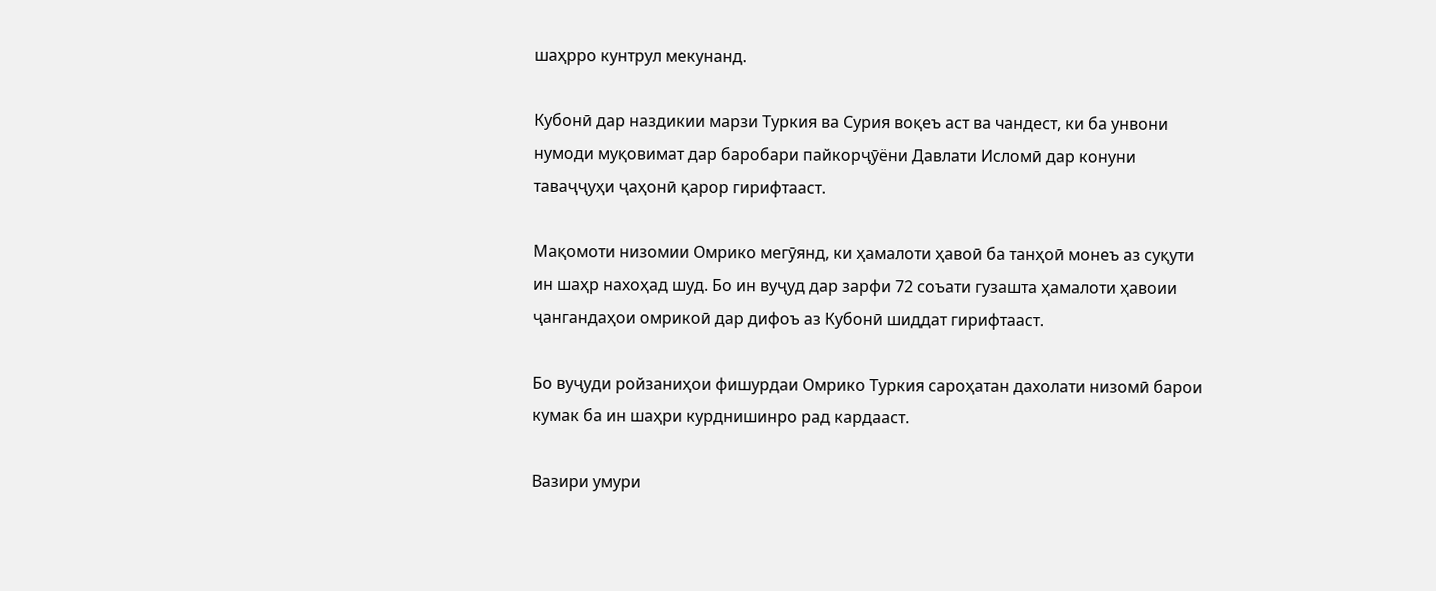шаҳрро кунтрул мекунанд.

Кубонӣ дар наздикии марзи Туркия ва Сурия воқеъ аст ва чандест, ки ба унвони нумоди муқовимат дар баробари пайкорҷӯёни Давлати Исломӣ дар конуни таваҷҷуҳи ҷаҳонӣ қарор гирифтааст.

Мақомоти низомии Омрико мегӯянд, ки ҳамалоти ҳавоӣ ба танҳоӣ монеъ аз суқути ин шаҳр нахоҳад шуд. Бо ин вуҷуд дар зарфи 72 соъати гузашта ҳамалоти ҳавоии ҷангандаҳои омрикоӣ дар дифоъ аз Кубонӣ шиддат гирифтааст.

Бо вуҷуди ройзаниҳои фишурдаи Омрико Туркия сароҳатан дахолати низомӣ барои кумак ба ин шаҳри курднишинро рад кардааст.

Вазири умури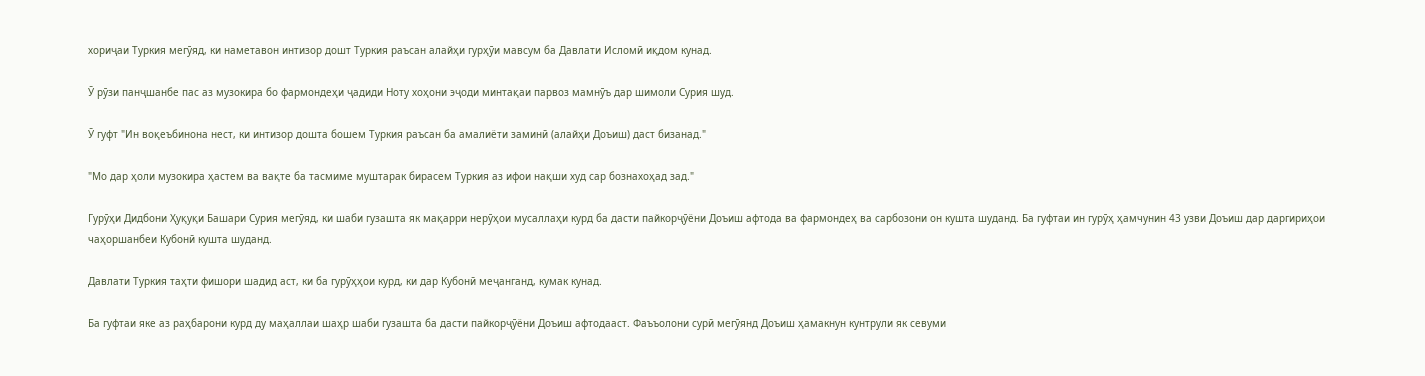хориҷаи Туркия мегӯяд, ки наметавон интизор дошт Туркия раъсан алайҳи гурҳӯи мавсум ба Давлати Исломӣ иқдом кунад.

Ӯ рӯзи панҷшанбе пас аз музокира бо фармондеҳи ҷадиди Ноту хоҳони эҷоди минтақаи парвоз мамнӯъ дар шимоли Сурия шуд.

Ӯ гуфт "Ин воқеъбинона нест, ки интизор дошта бошем Туркия раъсан ба амалиёти заминӣ (алайҳи Доъиш) даст бизанад."

"Мо дар ҳоли музокира ҳастем ва вақте ба тасмиме муштарак бирасем Туркия аз ифои нақши худ сар бознахоҳад зад."

Гурӯҳи Дидбони Ҳуқуқи Башари Сурия мегӯяд, ки шаби гузашта як мақарри нерӯҳои мусаллаҳи курд ба дасти пайкорҷӯёни Доъиш афтода ва фармондеҳ ва сарбозони он кушта шуданд. Ба гуфтаи ин гурӯҳ ҳамчунин 43 узви Доъиш дар даргириҳои чаҳоршанбеи Кубонӣ кушта шуданд.

Давлати Туркия таҳти фишори шадид аст, ки ба гурӯҳҳои курд, ки дар Кубонӣ меҷанганд, кумак кунад.

Ба гуфтаи яке аз раҳбарони курд ду маҳаллаи шаҳр шаби гузашта ба дасти пайкорҷӯёни Доъиш афтодааст. Фаъъолони сурӣ мегӯянд Доъиш ҳамакнун кунтрули як севуми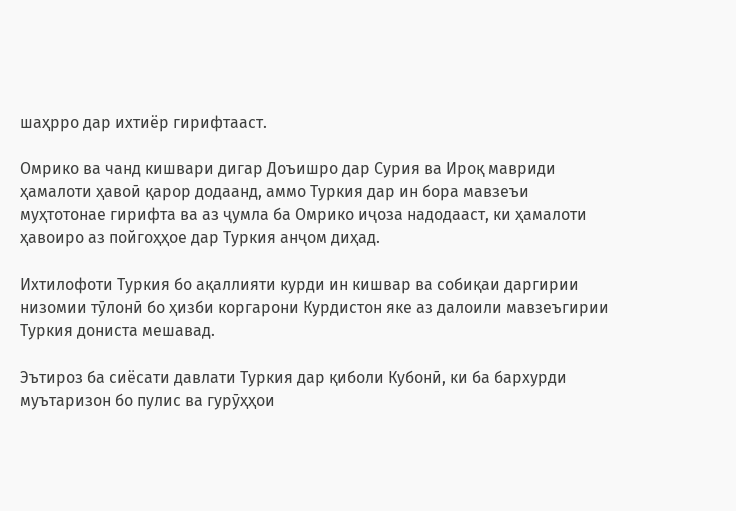шаҳрро дар ихтиёр гирифтааст.

Омрико ва чанд кишвари дигар Доъишро дар Сурия ва Ироқ мавриди ҳамалоти ҳавоӣ қарор додаанд, аммо Туркия дар ин бора мавзеъи муҳтотонае гирифта ва аз ҷумла ба Омрико иҷоза надодааст, ки ҳамалоти ҳавоиро аз пойгоҳҳое дар Туркия анҷом диҳад.

Ихтилофоти Туркия бо ақаллияти курди ин кишвар ва собиқаи даргирии низомии тӯлонӣ бо ҳизби коргарони Курдистон яке аз далоили мавзеъгирии Туркия дониста мешавад.

Эътироз ба сиёсати давлати Туркия дар қиболи Кубонӣ, ки ба бархурди муътаризон бо пулис ва гурӯҳҳои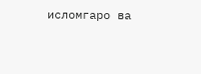исломгаро ва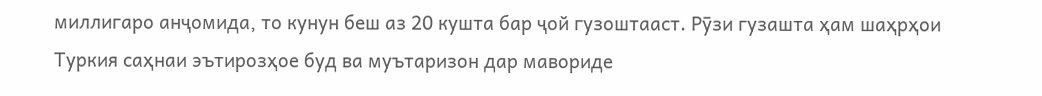миллигаро анҷомида, то кунун беш аз 20 кушта бар ҷой гузоштааст. Рӯзи гузашта ҳам шаҳрҳои Туркия саҳнаи эътирозҳое буд ва муътаризон дар мавориде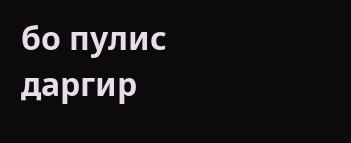бо пулис даргир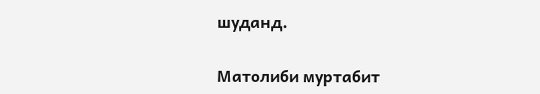шуданд.

Матолиби муртабит